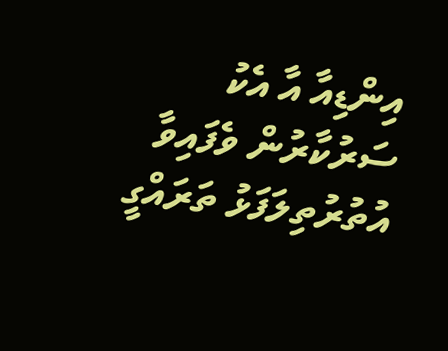އިންޑިއާ އާ އެކު ސަރުކާރުން ވެފައިވާ އުތުރުތިލަފަޅު ތަރައްގީ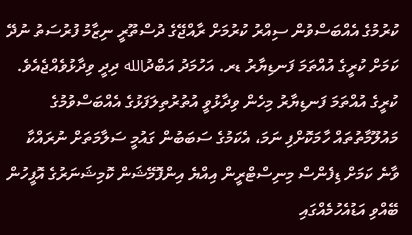ކުރުމުގެ އެއްބަސްވުން ސިއްރު ކުރުމަށް ރާއްޖޭގެ ދުސްތޫރީ ނިޒާމު ފުރުސަތު ނުދޭ ކަމަށް ކުރީގެ އުއްތަމަ ފަނޑިޔާރު ޑރ. އަހުމަދު އަބްދުالله ދިދީ ވިދާޅުވެއްޖެއެވެ.
ކުރީގެ އުއްތަމަ ފަނޑިޔާރު މިހެން ވިދާޅުވީ އުތުރުތިލަފަޅުގެ އެއްބަސްވުމުގެ މައުލޫމާތުތައް ހާމަކޮށްފި ނަމަ، އެކަމުގެ ސަބަބުން ގައުމީ ސަލާމަތަށް ނުރައްކާ ވާނެ ކަމަށް ޑިފެންސް މިނިސްޓްރީން އިއްޔެ އިންފޮމޭޝަން ކޮމިޝަނަރުގެ އޮފީހުން ބޭއްވި އަޑުއެހުމެއްގައި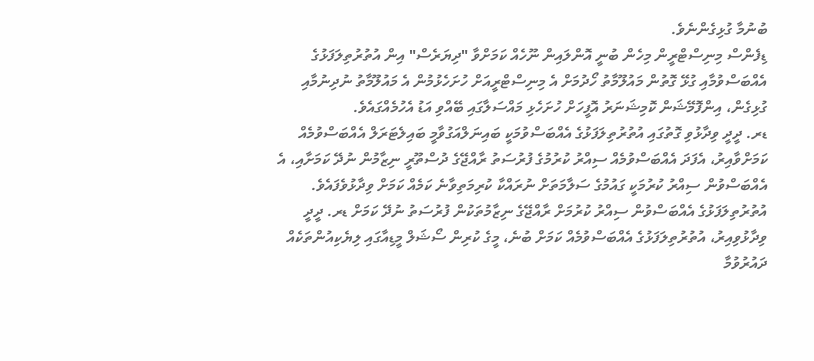ބުނުމާ ގުޅިގެންނެވެ.
ޑިފެންސް މިނިސްޓްރީން މިހެން ބުނީ އޮންލައިން ނޫހެއް ކަމަށްވާ "ދިޔަރެސް" އިން އުތުރުތިލަފަޅުގެ އެއްބަސްވުމާއި ގުޅޭ ގޮތުން މައުލޫމާތު ހޯދުމަށް އެ މިނިސްޓްރީއަށް ހުށަހެޅުމުން އެ މައުލޫމާތު ނުދިނުމާއި ގުޅިގެން، އިންފޮމޭޝަން ކޮމިޝަނަރު އޮފީހަށް ހުށަހެޅި މައްސަލާގައި ބޭއްވި އަޑު އެހުމެއްގައެވެ.
ޑރ. ދީދީ ވިދާޅުވި ގޮތުގައި އުތުރުތިލަފަޅުގެ އެއްބަސްވުމަކީ ބައިނަލްއަގުވާމީ ބައިލެޓަރަލް އެއްބަސްވުމެއް ކަމަށްވާއިރު، އެފަދަ އެއްބަސްވުމެއް ސިއްރު ކުރުމުގެ ފުރުސަތު ރާއްޖޭގެ ދުސްތޫރީ ނިޒާމުން ނުދޭ ކަމަށާއި، އެ އެއްބަސްވުން ސިއްރު ކުރުމަކީ ގައުމުގެ ސަލާމަތަށް ނުރައްކާ ކުރިމަތިވާނެ ކަމެއް ކަމަށް ވިދާޅުވެފައެވެ.
އުތުރުތިލަފަޅުގެ އެއްބަސްވުން ސިއްރު ކުރުމަށް ރާއްޖޭގެ ނިޒާމުތަކުން ފުރުސަތު ނުދޭ ކަމަށް ޑރ. ދީދީ ވިދާޅުވިއިރު، އުތުރުތިލަފަޅުގެ އެއްބަސްވުމެއް ކަމަށް ބުނެ، މީގެ ކުރިން ސޯޝަލް މީޑިއާގައި ލިޔެކިއުންތަކެއް ދައުރުވުމާ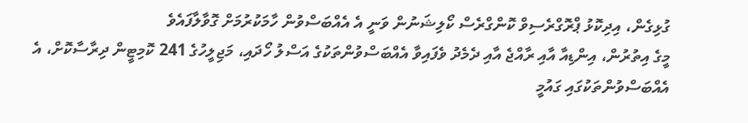ގުޅިގެން، އިދިކޮޅު ޕްރޮގްރެސިވް ކޮންގްރެސް ކޯލިޝަނުން ވަނީ އެ އެއްބަސްވުން ހާމަކުރުމަށް ގޮވާލާފައެވެ
މީގެ އިތުރުން، އިންޑިއާ އާއި ރާއްޖެ އާއި ދެމެދު ވެފައިވާ އެއްބަސްވުންތަކުގެ އަސްލު ހޯދައި، މަޖިލީހުގެ 241 ކޮމިޓީން ދިރާސާކޮށް، އެ އެއްބަސްވުންތަކުގައި ގައުމީ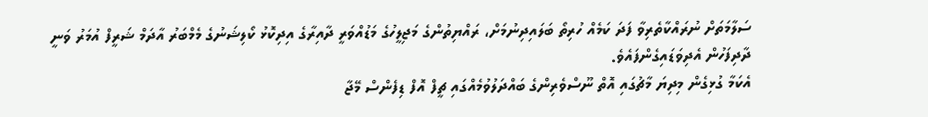ސަލާމަތަށް ނުރައްކާތެރިވާ ފަދަ ކަމެއް ހުރިތޯ ބަލައިދިނުމަށް، ރައްޔިތުންގެ މަޖިލީހުގެ މަޑުއްވަރީ ދާއިރާގެ އިދިކޮޅު ކޯލިޝަނުގެ މެމްބަރު އާދަމް ޝަރީފް އުމަރު ވަނީ ދާދިފަހުން އެދިވަޑައިގެންފައެވެ.
އެކަމާ ގުޅިގެން މިދިޔަ މާޗުގައި އޮތް ނޫސްވެރިންގެ ބައްދަލުވުމެއްގައި ޗީފް އޮފް ޑިފެންސް މޭޖާ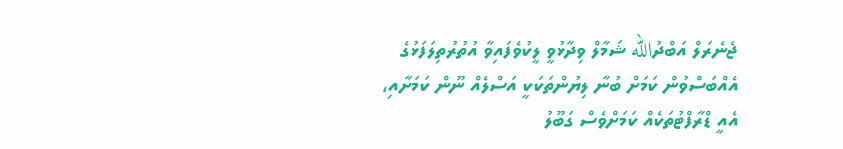ޖެނެރަލް އަބްދުالله ޝަމާލް ވިދާޅުވީ ލީކުވެފައިވާ އުތުރުތިލަފަޅުގެ އެއްބަސްވުން ކަމަށް ބުނާ ލިޔުންތަކަކީ އަސްލެއް ނޫން ކަމަށާއި، އެއީ ޑްރާފްޓުތަކެއް ކަމަށްވެސް ގަބޫލު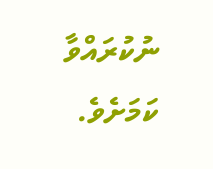ނުކުރައްވާ ކަމަށެވެ.